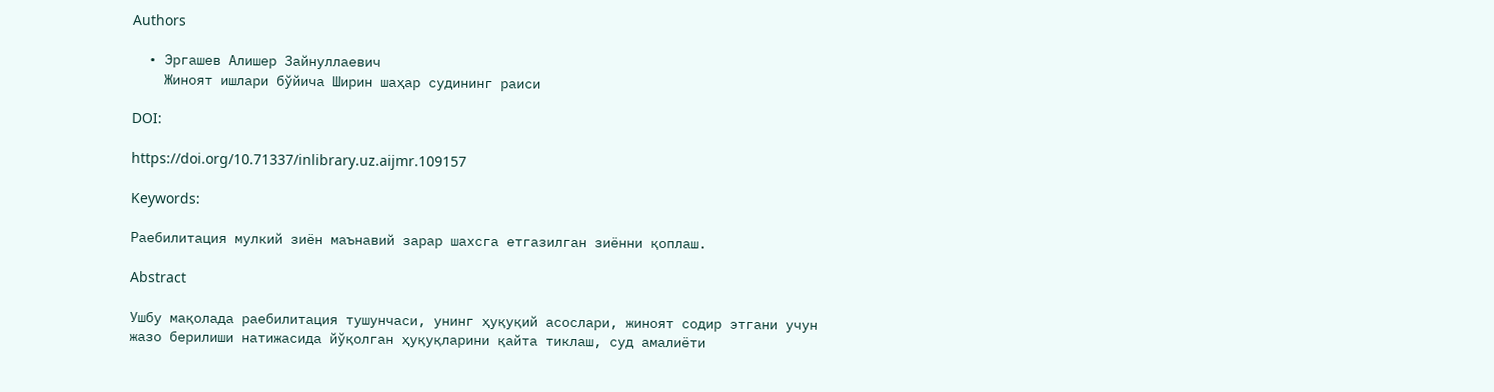Authors

  • Эргашев Алишер Зайнуллаевич
    Жиноят ишлари бўйича Ширин шаҳар судининг раиси

DOI:

https://doi.org/10.71337/inlibrary.uz.aijmr.109157

Keywords:

Раебилитация мулкий зиён маънавий зарар шахсга етгазилган зиённи қоплаш.

Abstract

Ушбу мақолада раебилитация тушунчаси, унинг ҳуқуқий асослари, жиноят содир этгани учун жазо берилиши натижасида йўқолган ҳуқуқларини қайта тиклаш, суд амалиёти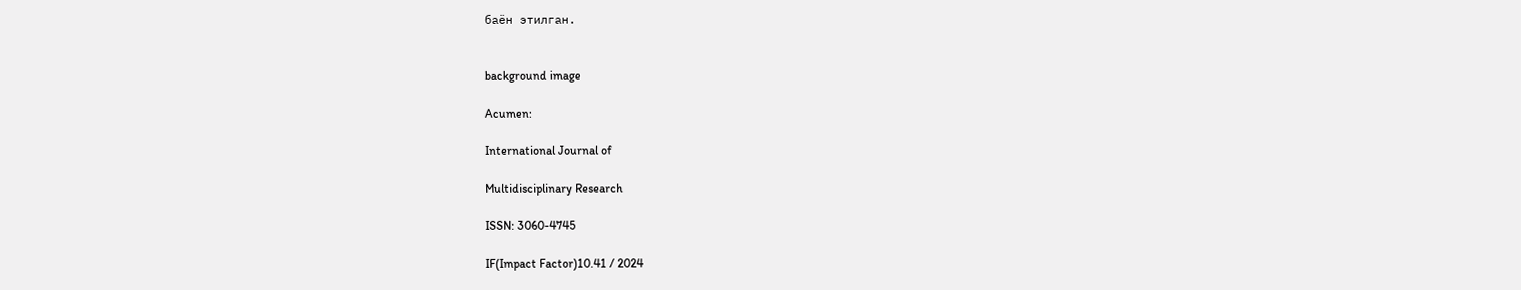баён этилган.


background image

Acumen:

International Journal of

Multidisciplinary Research

ISSN: 3060-4745

IF(Impact Factor)10.41 / 2024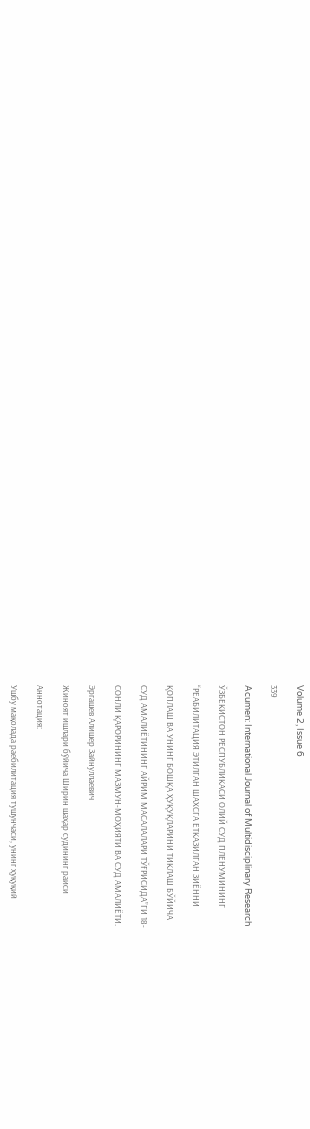Volume 2, Issue 6

339

Acumen: International Journal of Multidisciplinary Research

ЎЗБЕКИСТОН РЕСПУБЛИКАСИ ОЛИЙ СУД ПЛЕНУМИНИНГ

“РЕАБИЛИТАЦИЯ ЭТИЛГАН ШАХСГА ЕТКАЗИЛГАН ЗИЁННИ

ҚОПЛАШ ВА УНИНГ БОШҚА ҲУҚУҚЛАРИНИ ТИКЛАШ БЎЙИЧА

СУД АМАЛИЁТИНИНГ АЙРИМ МАСАЛАЛАРИ ТЎҒРИСИДА”ГИ 18-

СОНЛИ ҚАРОРИНИНГ МАЗМУН-МОҲИЯТИ ВА СУД АМАЛИЁТИ.

Эргашев Алишер Зайнуллаевич

Жиноят ишлари бўйича Ширин шаҳар судининг раиси

Аннотация:

Ушбу мақолада раебилитация тушунчаси, унинг ҳуқуқий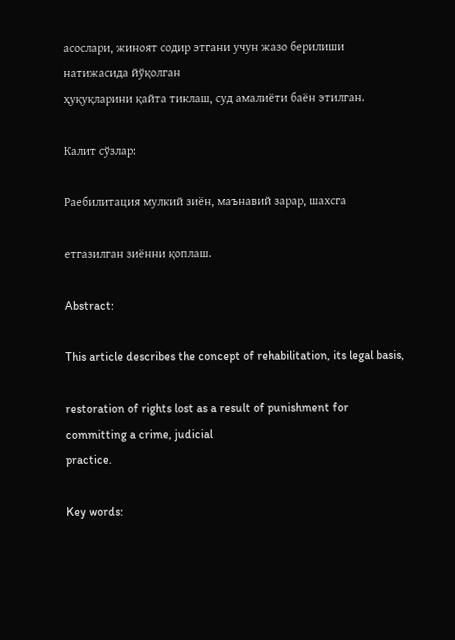асослари, жиноят содир этгани учун жазо берилиши натижасида йўқолган
ҳуқуқларини қайта тиклаш, суд амалиёти баён этилган.

Калит сўзлар:

Раебилитация мулкий зиён, маънавий зарар, шахсга

етгазилган зиённи қоплаш.

Abstract:

This article describes the concept of rehabilitation, its legal basis,

restoration of rights lost as a result of punishment for committing a crime, judicial
practice.

Key words: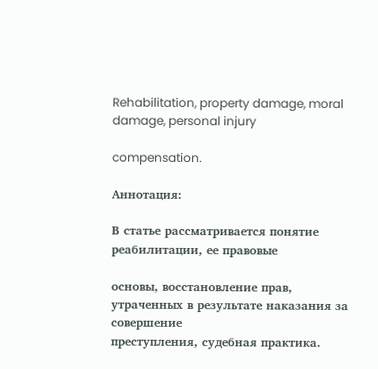Rehabilitation, property damage, moral damage, personal injury

compensation.

Аннотация:

В статье рассматривается понятие реабилитации, ее правовые

основы, восстановление прав, утраченных в результате наказания за совершение
преступления, судебная практика.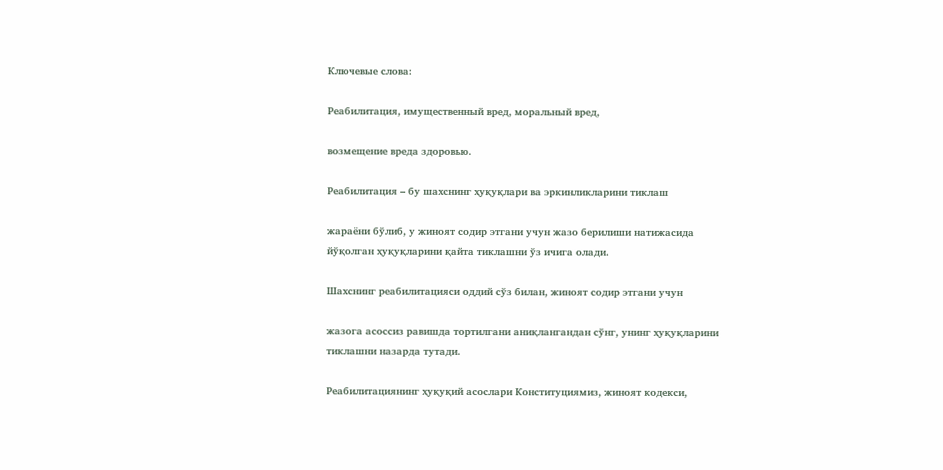Ключевые слова:

Реабилитация, имущественный вред, моральный вред,

возмещение вреда здоровью.

Реабилитация – бу шахснинг ҳуқуқлари ва эркинликларини тиклаш

жараёни бўлиб, у жиноят содир этгани учун жазо берилиши натижасида
йўқолган ҳуқуқларини қайта тиклашни ўз ичига олади.

Шахснинг реабилитацияси оддий сўз билан, жиноят содир этгани учун

жазога асоссиз равишда тортилгани аниқлангандан сўнг, унинг ҳуқуқларини
тиклашни назарда тутади.

Реабилитациянинг ҳуқуқий асослари Конституциямиз, жиноят кодекси,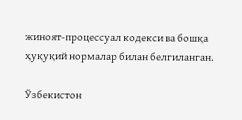жиноят-процессуал кодекси ва бошқа ҳуқуқий нормалар билан белгиланган.

Ўзбекистон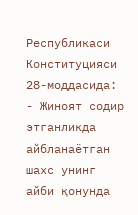Республикаси Конституцияси 28-моддасида:
- Жиноят содир этганликда айбланаётган шахс унинг айби қонунда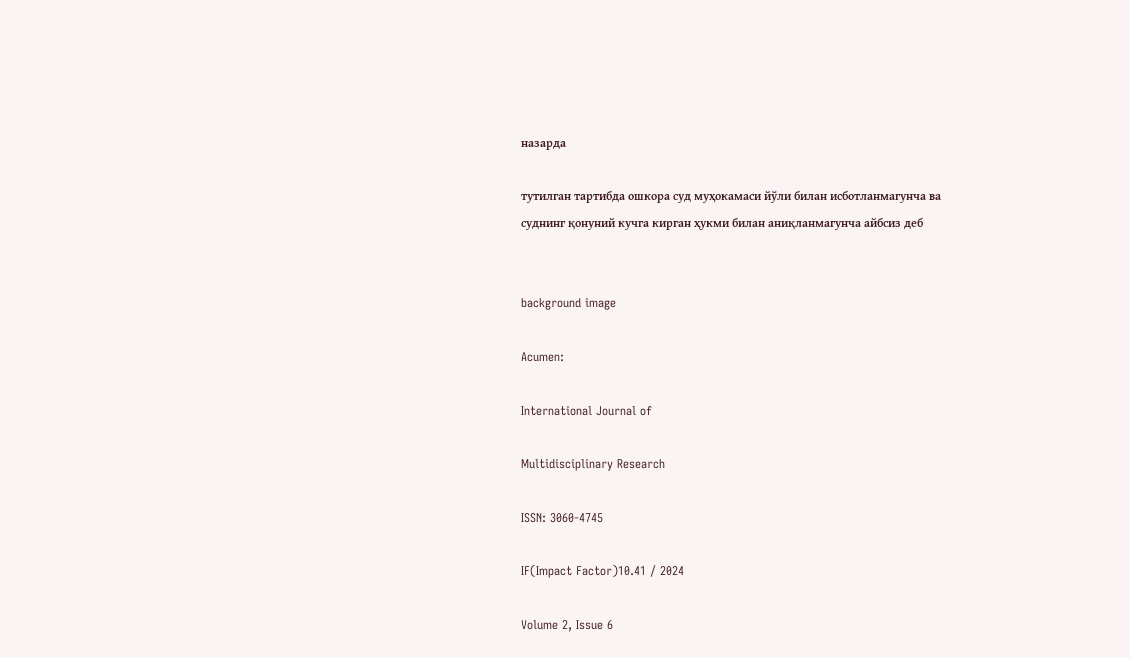назарда

тутилган тартибда ошкора суд муҳокамаси йўли билан исботланмагунча ва
суднинг қонуний кучга кирган ҳукми билан аниқланмагунча айбсиз деб


background image

Acumen:

International Journal of

Multidisciplinary Research

ISSN: 3060-4745

IF(Impact Factor)10.41 / 2024

Volume 2, Issue 6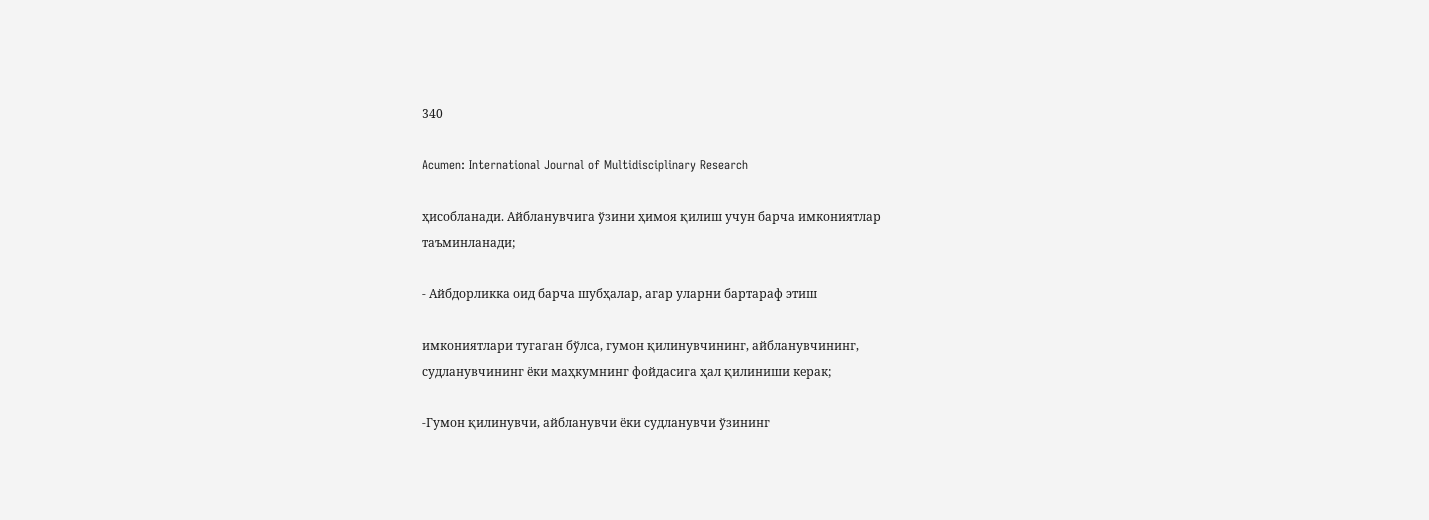340

Acumen: International Journal of Multidisciplinary Research

ҳисобланади. Айбланувчига ўзини ҳимоя қилиш учун барча имкониятлар
таъминланади;

- Айбдорликка оид барча шубҳалар, агар уларни бартараф этиш

имкониятлари тугаган бўлса, гумон қилинувчининг, айбланувчининг,
судланувчининг ёки маҳкумнинг фойдасига ҳал қилиниши керак;

-Гумон қилинувчи, айбланувчи ёки судланувчи ўзининг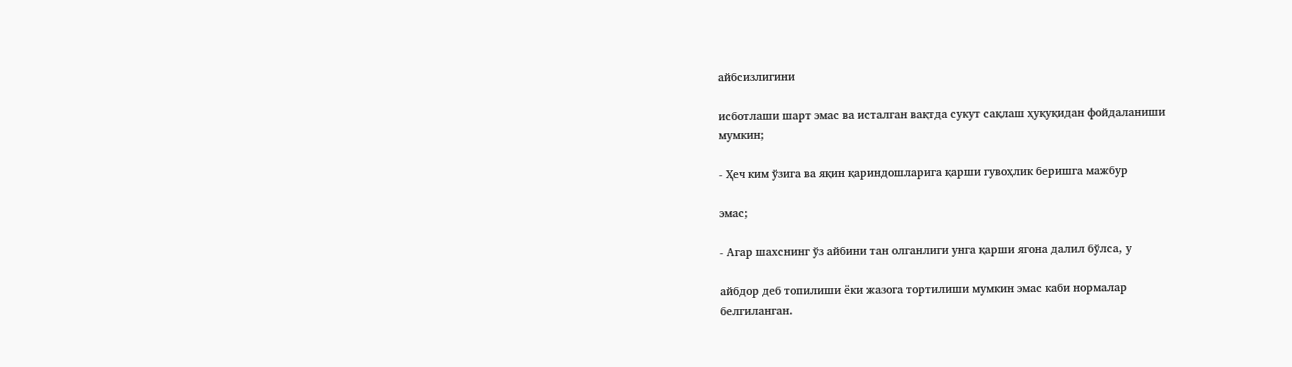айбсизлигини

исботлаши шарт эмас ва исталган вақтда сукут сақлаш ҳуқуқидан фойдаланиши
мумкин;

- Ҳеч ким ўзига ва яқин қариндошларига қарши гувоҳлик беришга мажбур

эмас;

- Агар шахснинг ўз айбини тан олганлиги унга қарши ягона далил бўлса, у

айбдор деб топилиши ёки жазога тортилиши мумкин эмас каби нормалар
белгиланган.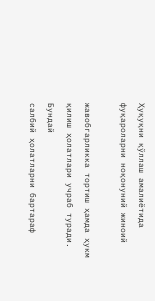Ҳуқуқни қўллаш амалиётида фуқароларни ноқонуний жиноий

жавобгарликка тортиш ҳамда ҳукм қилиш ҳолатлари учраб туради. Бундай
салбий ҳолатларни бартараф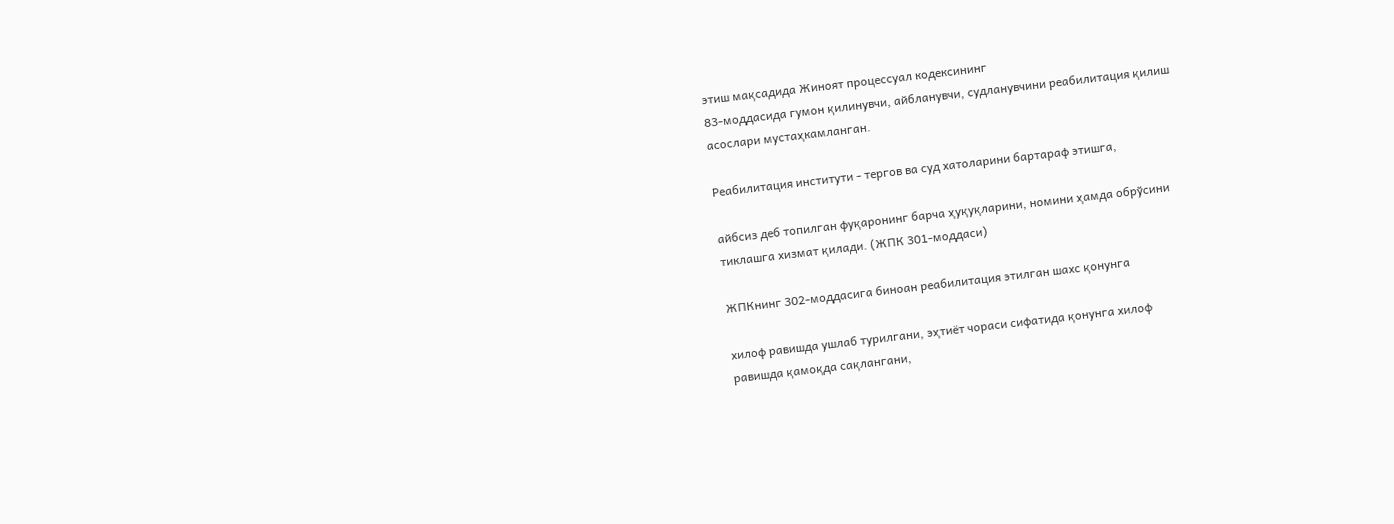этиш мақсадида Жиноят процессуал кодексининг
83-моддасида гумон қилинувчи, айбланувчи, судланувчини реабилитация қилиш
асослари мустаҳкамланган.

Реабилитация институти - тергов ва суд хатоларини бартараф этишга,

айбсиз деб топилган фуқаронинг барча ҳуқуқларини, номини ҳамда обрўсини
тиклашга хизмат қилади. (ЖПК 301-моддаси)

ЖПКнинг 302-моддасига биноан реабилитация этилган шахс қонунга

хилоф равишда ушлаб турилгани, эҳтиёт чораси сифатида қонунга хилоф
равишда қамоқда сақлангани,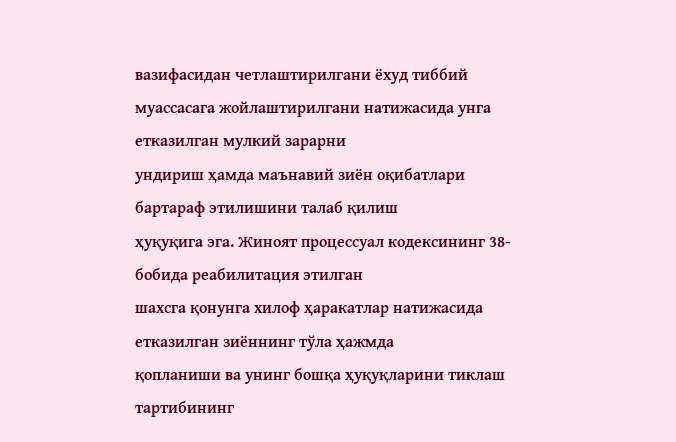вазифасидан четлаштирилгани ёхуд тиббий
муассасага жойлаштирилгани натижасида унга етказилган мулкий зарарни
ундириш ҳамда маънавий зиён оқибатлари бартараф этилишини талаб қилиш
ҳуқуқига эга. Жиноят процессуал кодексининг 38-бобида реабилитация этилган
шахсга қонунга хилоф ҳаракатлар натижасида етказилган зиённинг тўла ҳажмда
қопланиши ва унинг бошқа ҳуқуқларини тиклаш тартибининг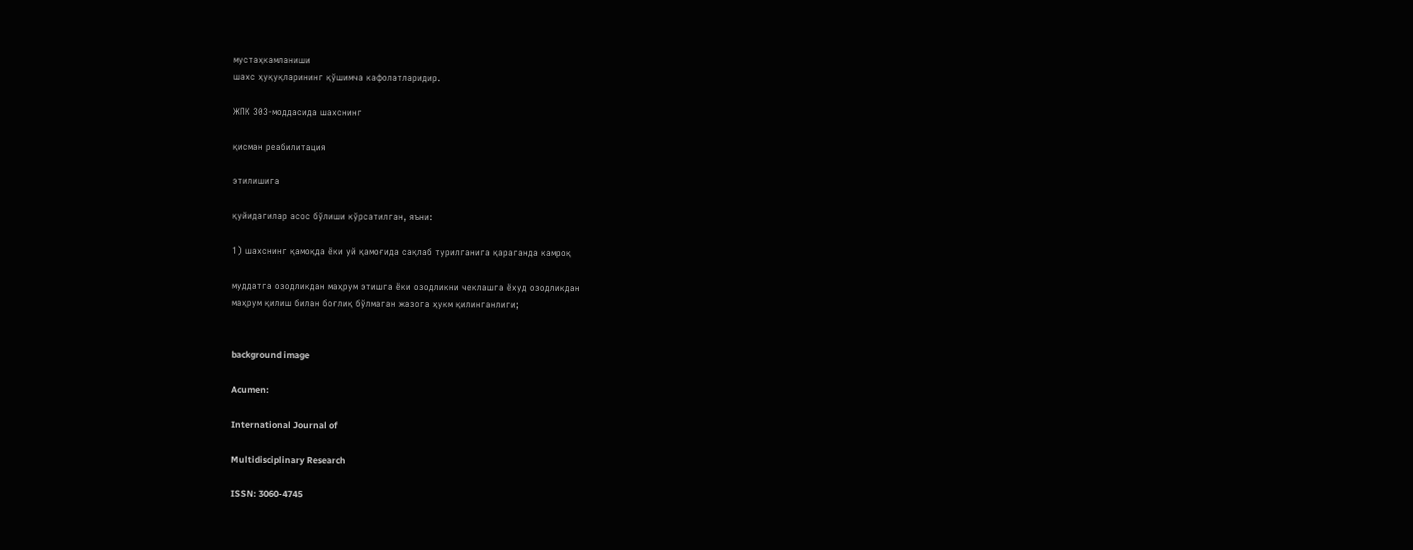мустаҳкамланиши
шахс ҳуқуқларининг қўшимча кафолатларидир.

ЖПК 303-моддасида шахснинг

қисман реабилитация

этилишига

қуйидагилар асос бўлиши кўрсатилган, яъни:

1) шахснинг қамоқда ёки уй қамоғида сақлаб турилганига қараганда камроқ

муддатга озодликдан маҳрум этишга ёки озодликни чеклашга ёхуд озодликдан
маҳрум қилиш билан боғлиқ бўлмаган жазога ҳукм қилинганлиги;


background image

Acumen:

International Journal of

Multidisciplinary Research

ISSN: 3060-4745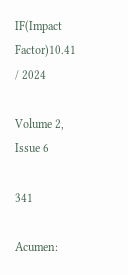IF(Impact Factor)10.41 / 2024

Volume 2, Issue 6

341

Acumen: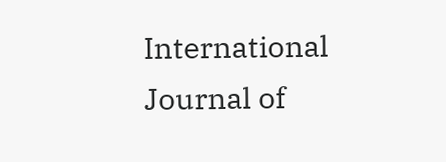International Journal of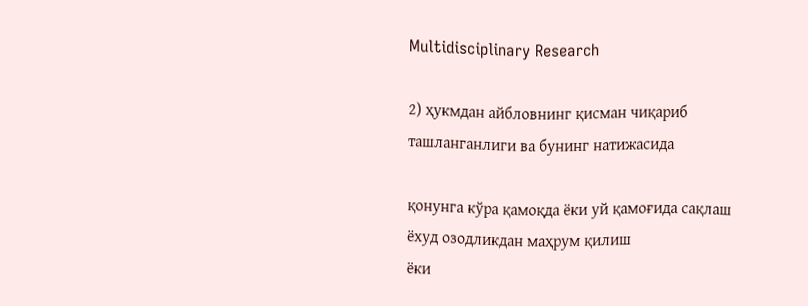Multidisciplinary Research

2) ҳукмдан айбловнинг қисман чиқариб ташланганлиги ва бунинг натижасида

қонунга кўра қамоқда ёки уй қамоғида сақлаш ёхуд озодликдан маҳрум қилиш
ёки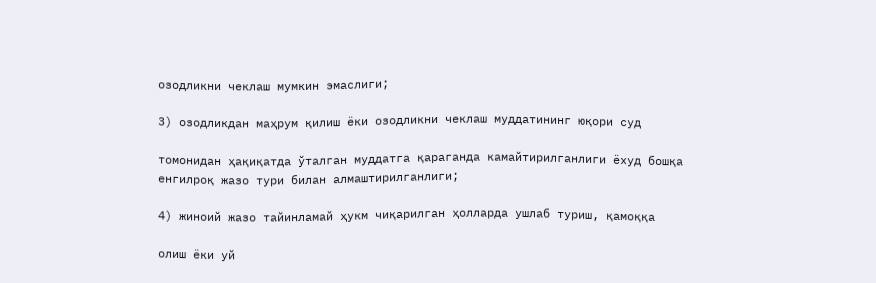озодликни чеклаш мумкин эмаслиги;

3) озодликдан маҳрум қилиш ёки озодликни чеклаш муддатининг юқори суд

томонидан ҳақиқатда ўталган муддатга қараганда камайтирилганлиги ёхуд бошқа
енгилроқ жазо тури билан алмаштирилганлиги;

4) жиноий жазо тайинламай ҳукм чиқарилган ҳолларда ушлаб туриш, қамоққа

олиш ёки уй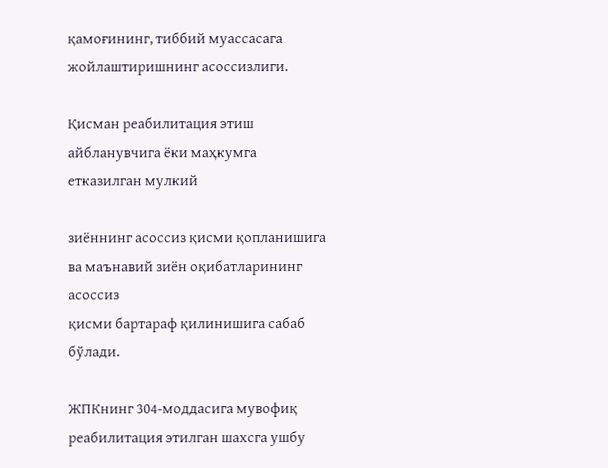қамоғининг, тиббий муассасага жойлаштиришнинг асоссизлиги.

Қисман реабилитация этиш айбланувчига ёки маҳкумга етказилган мулкий

зиённинг асоссиз қисми қопланишига ва маънавий зиён оқибатларининг асоссиз
қисми бартараф қилинишига сабаб бўлади.

ЖПКнинг 304-моддасига мувофиқ реабилитация этилган шахсга ушбу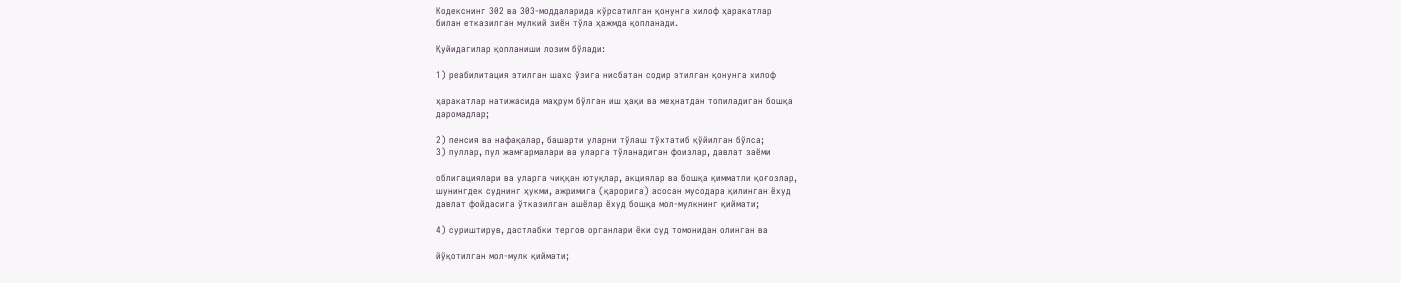Кодекснинг 302 ва 303-моддаларида кўрсатилган қонунга хилоф ҳаракатлар
билан етказилган мулкий зиён тўла ҳажмда қопланади.

Қуйидагилар қопланиши лозим бўлади:

1) реабилитация этилган шахс ўзига нисбатан содир этилган қонунга хилоф

ҳаракатлар натижасида маҳрум бўлган иш ҳақи ва меҳнатдан топиладиган бошқа
даромадлар;

2) пенсия ва нафақалар, башарти уларни тўлаш тўхтатиб қўйилган бўлса;
3) пуллар, пул жамғармалари ва уларга тўланадиган фоизлар, давлат заёми

облигациялари ва уларга чиққан ютуқлар, акциялар ва бошқа қимматли қоғозлар,
шунингдек суднинг ҳукми, ажримига (қарорига) асосан мусодара қилинган ёхуд
давлат фойдасига ўтказилган ашёлар ёхуд бошқа мол-мулкнинг қиймати;

4) суриштирув, дастлабки тергов органлари ёки суд томонидан олинган ва

йўқотилган мол-мулк қиймати;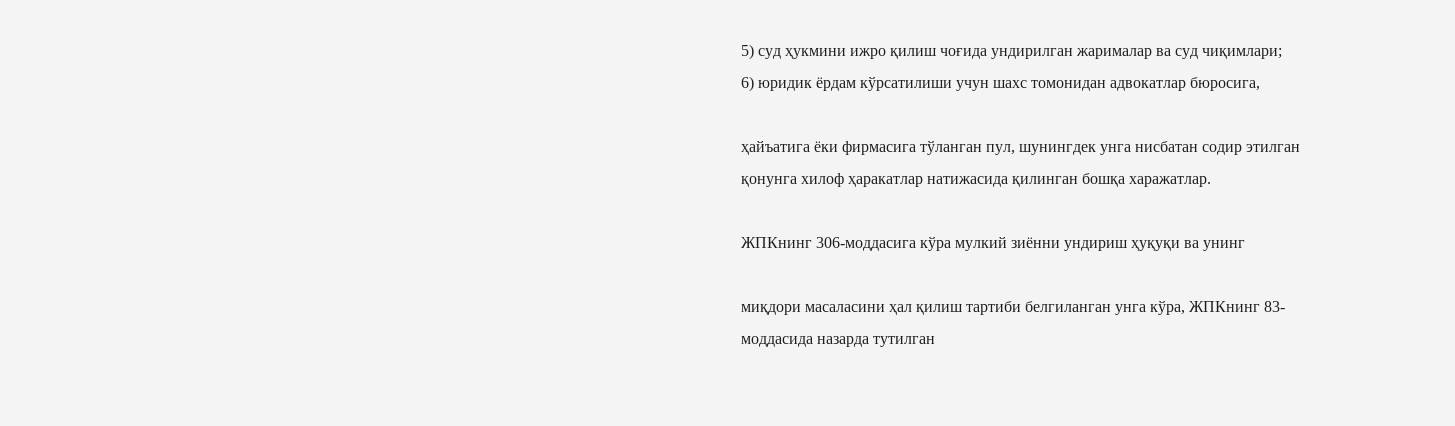5) суд ҳукмини ижро қилиш чоғида ундирилган жарималар ва суд чиқимлари;
6) юридик ёрдам кўрсатилиши учун шахс томонидан адвокатлар бюросига,

ҳайъатига ёки фирмасига тўланган пул, шунингдек унга нисбатан содир этилган
қонунга хилоф ҳаракатлар натижасида қилинган бошқа харажатлар.

ЖПКнинг 306-моддасига кўра мулкий зиённи ундириш ҳуқуқи ва унинг

миқдори масаласини ҳал қилиш тартиби белгиланган унга кўра, ЖПКнинг 83-
моддасида назарда тутилган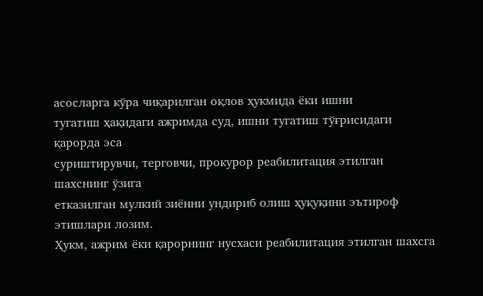асосларга кўра чиқарилган оқлов ҳукмида ёки ишни
тугатиш ҳақидаги ажримда суд, ишни тугатиш тўғрисидаги қарорда эса
суриштирувчи, терговчи, прокурор реабилитация этилган шахснинг ўзига
етказилган мулкий зиённи ундириб олиш ҳуқуқини эътироф этишлари лозим.
Ҳукм, ажрим ёки қарорнинг нусхаси реабилитация этилган шахсга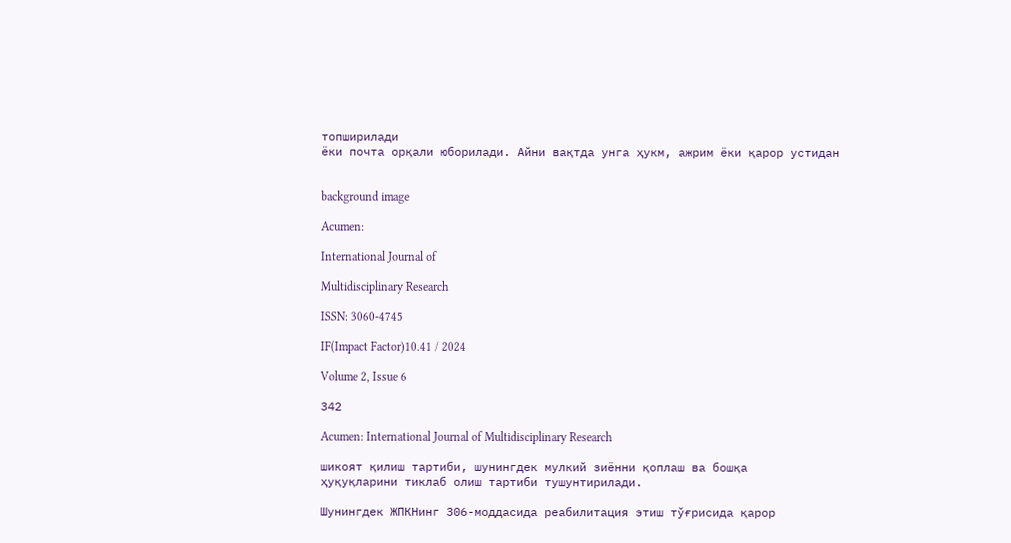топширилади
ёки почта орқали юборилади. Айни вақтда унга ҳукм, ажрим ёки қарор устидан


background image

Acumen:

International Journal of

Multidisciplinary Research

ISSN: 3060-4745

IF(Impact Factor)10.41 / 2024

Volume 2, Issue 6

342

Acumen: International Journal of Multidisciplinary Research

шикоят қилиш тартиби, шунингдек мулкий зиённи қоплаш ва бошқа
ҳуқуқларини тиклаб олиш тартиби тушунтирилади.

Шунингдек ЖПКНинг 306-моддасида реабилитация этиш тўғрисида қарор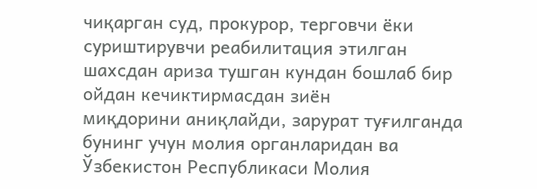чиқарган суд, прокурор, терговчи ёки суриштирувчи реабилитация этилган
шахсдан ариза тушган кундан бошлаб бир ойдан кечиктирмасдан зиён
миқдорини аниқлайди, зарурат туғилганда бунинг учун молия органларидан ва
Ўзбекистон Республикаси Молия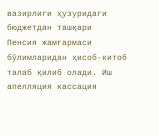вазирлиги ҳузуридаги бюджетдан ташқари
Пенсия жамғармаси бўлимларидан ҳисоб-китоб талаб қилиб олади. Иш
апелляция кассация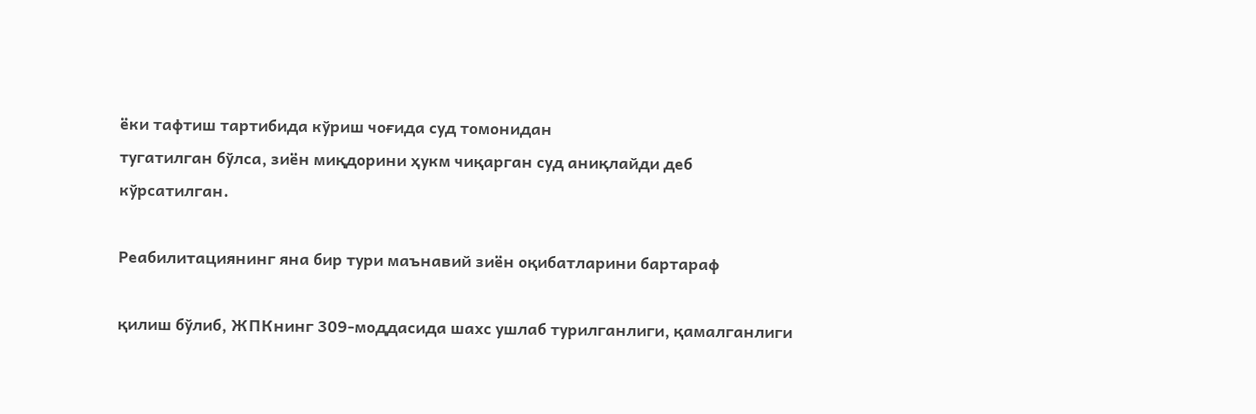ёки тафтиш тартибида кўриш чоғида суд томонидан
тугатилган бўлса, зиён миқдорини ҳукм чиқарган суд аниқлайди деб
кўрсатилган.

Реабилитациянинг яна бир тури маънавий зиён оқибатларини бартараф

қилиш бўлиб, ЖПКнинг 309-моддасида шахс ушлаб турилганлиги, қамалганлиги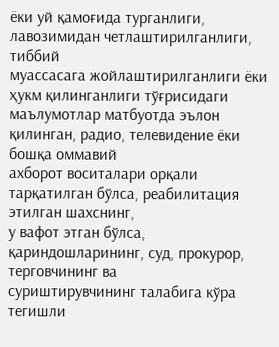ёки уй қамоғида турганлиги, лавозимидан четлаштирилганлиги, тиббий
муассасага жойлаштирилганлиги ёки ҳукм қилинганлиги тўғрисидаги
маълумотлар матбуотда эълон қилинган, радио, телевидение ёки бошқа оммавий
ахборот воситалари орқали тарқатилган бўлса, реабилитация этилган шахснинг,
у вафот этган бўлса, қариндошларининг, суд, прокурор, терговчининг ва
суриштирувчининг талабига кўра тегишли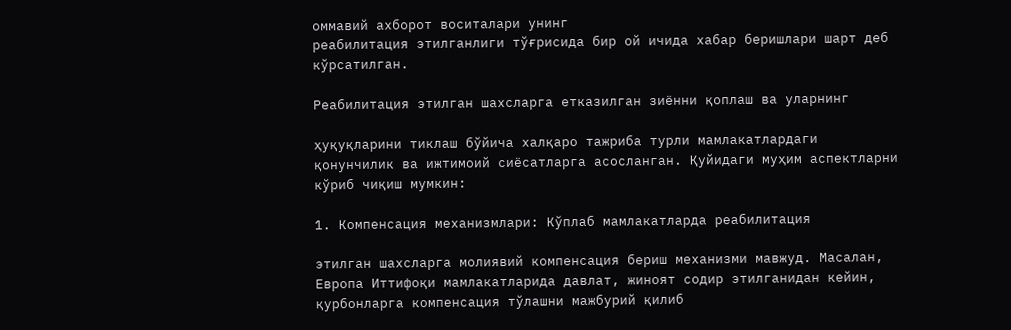оммавий ахборот воситалари унинг
реабилитация этилганлиги тўғрисида бир ой ичида хабар беришлари шарт деб
кўрсатилган.

Реабилитация этилган шахсларга етказилган зиённи қоплаш ва уларнинг

ҳуқуқларини тиклаш бўйича халқаро тажриба турли мамлакатлардаги
қонунчилик ва ижтимоий сиёсатларга асосланган. Қуйидаги муҳим аспектларни
кўриб чиқиш мумкин:

1. Компенсация механизмлари: Кўплаб мамлакатларда реабилитация

этилган шахсларга молиявий компенсация бериш механизми мавжуд. Масалан,
Европа Иттифоқи мамлакатларида давлат, жиноят содир этилганидан кейин,
қурбонларга компенсация тўлашни мажбурий қилиб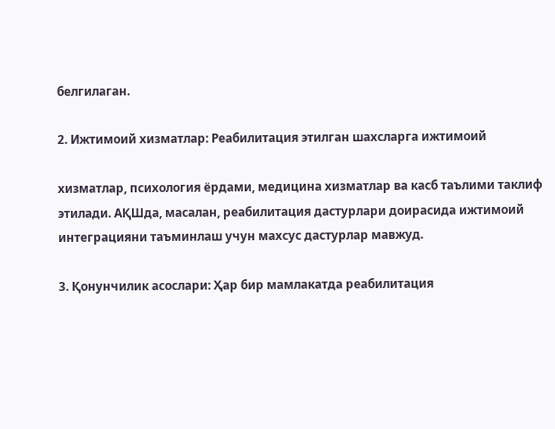белгилаган.

2. Ижтимоий хизматлар: Реабилитация этилган шахсларга ижтимоий

хизматлар, психология ёрдами, медицина хизматлар ва касб таълими таклиф
этилади. АҚШда, масалан, реабилитация дастурлари доирасида ижтимоий
интеграцияни таъминлаш учун махсус дастурлар мавжуд.

3. Қонунчилик асослари: Ҳар бир мамлакатда реабилитация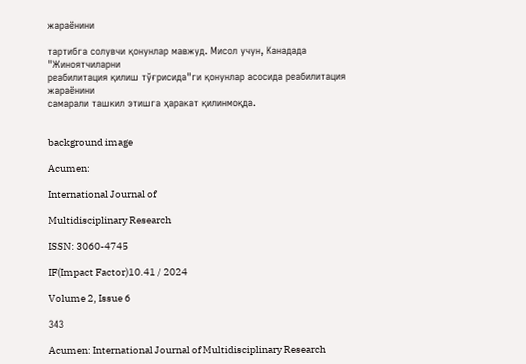жараёнини

тартибга солувчи қонунлар мавжуд. Мисол учун, Канадада "Жиноятчиларни
реабилитация қилиш тўғрисида"ги қонунлар асосида реабилитация жараёнини
самарали ташкил этишга ҳаракат қилинмоқда.


background image

Acumen:

International Journal of

Multidisciplinary Research

ISSN: 3060-4745

IF(Impact Factor)10.41 / 2024

Volume 2, Issue 6

343

Acumen: International Journal of Multidisciplinary Research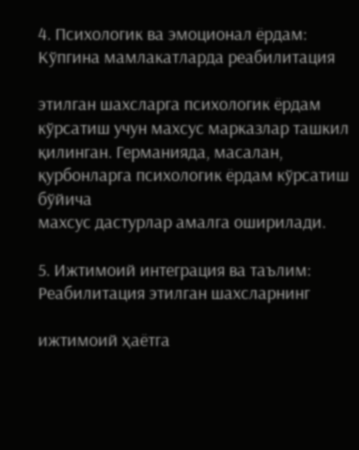4. Психологик ва эмоционал ёрдам: Кўпгина мамлакатларда реабилитация

этилган шахсларга психологик ёрдам кўрсатиш учун махсус марказлар ташкил
қилинган. Германияда, масалан, қурбонларга психологик ёрдам кўрсатиш бўйича
махсус дастурлар амалга оширилади.

5. Ижтимоий интеграция ва таълим: Реабилитация этилган шахсларнинг

ижтимоий ҳаётга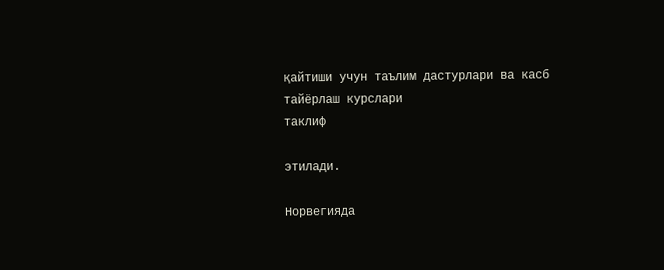қайтиши учун таълим дастурлари ва касб тайёрлаш курслари
таклиф

этилади.

Норвегияда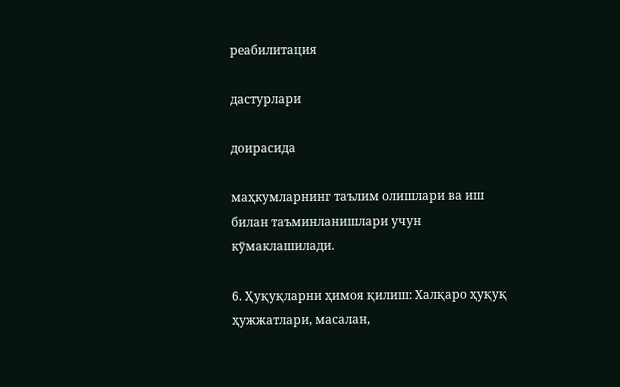реабилитация

дастурлари

доирасида

маҳкумларнинг таълим олишлари ва иш билан таъминланишлари учун
кўмаклашилади.

6. Ҳуқуқларни ҳимоя қилиш: Халқаро ҳуқуқ ҳужжатлари, масалан,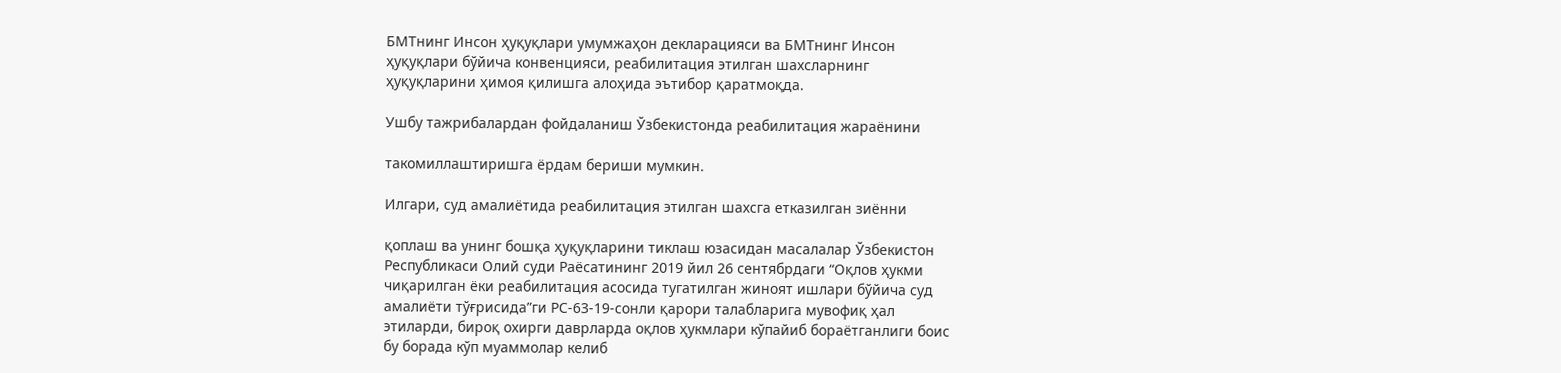БМТнинг Инсон ҳуқуқлари умумжаҳон декларацияси ва БМТнинг Инсон
ҳуқуқлари бўйича конвенцияси, реабилитация этилган шахсларнинг
ҳуқуқларини ҳимоя қилишга алоҳида эътибор қаратмоқда.

Ушбу тажрибалардан фойдаланиш Ўзбекистонда реабилитация жараёнини

такомиллаштиришга ёрдам бериши мумкин.

Илгари, суд амалиётида реабилитация этилган шахсга етказилган зиённи

қоплаш ва унинг бошқа ҳуқуқларини тиклаш юзасидан масалалар Ўзбекистон
Республикаси Олий суди Раёсатининг 2019 йил 26 сентябрдаги “Оқлов ҳукми
чиқарилган ёки реабилитация асосида тугатилган жиноят ишлари бўйича суд
амалиёти тўғрисида”ги РС-63-19-сонли қарори талабларига мувофиқ ҳал
этиларди, бироқ охирги даврларда оқлов ҳукмлари кўпайиб бораётганлиги боис
бу борада кўп муаммолар келиб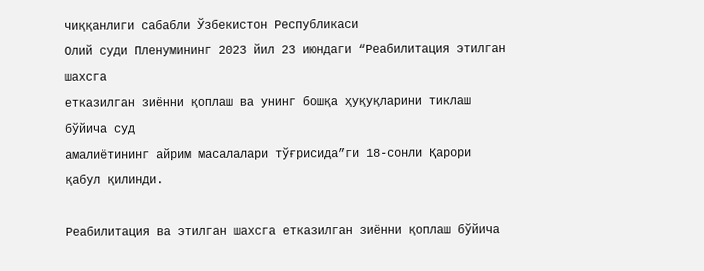чиққанлиги сабабли Ўзбекистон Республикаси
Олий суди Пленумининг 2023 йил 23 июндаги “Реабилитация этилган шахсга
етказилган зиённи қоплаш ва унинг бошқа ҳуқуқларини тиклаш бўйича суд
амалиётининг айрим масалалари тўғрисида”ги 18-сонли Қарори қабул қилинди.

Реабилитация ва этилган шахсга етказилган зиённи қоплаш бўйича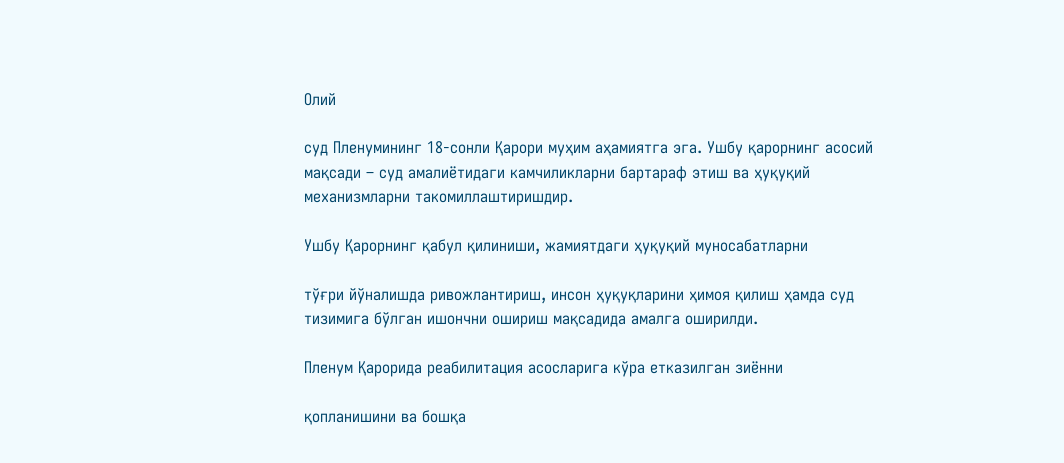Олий

суд Пленумининг 18-сонли Қарори муҳим аҳамиятга эга. Ушбу қарорнинг асосий
мақсади – суд амалиётидаги камчиликларни бартараф этиш ва ҳуқуқий
механизмларни такомиллаштиришдир.

Ушбу Қарорнинг қабул қилиниши, жамиятдаги ҳуқуқий муносабатларни

тўғри йўналишда ривожлантириш, инсон ҳуқуқларини ҳимоя қилиш ҳамда суд
тизимига бўлган ишончни ошириш мақсадида амалга оширилди.

Пленум Қарорида реабилитация асосларига кўра етказилган зиённи

қопланишини ва бошқа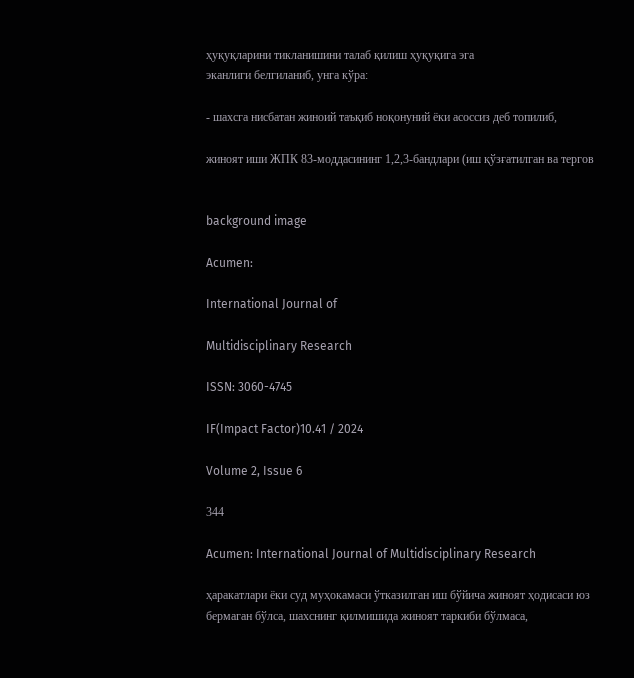ҳуқуқларини тикланишини талаб қилиш ҳуқуқига эга
эканлиги белгиланиб, унга кўра:

- шахсга нисбатан жиноий таъқиб ноқонуний ёки асоссиз деб топилиб,

жиноят иши ЖПК 83-моддасининг 1,2,3-бандлари (иш қўзғатилган ва тергов


background image

Acumen:

International Journal of

Multidisciplinary Research

ISSN: 3060-4745

IF(Impact Factor)10.41 / 2024

Volume 2, Issue 6

344

Acumen: International Journal of Multidisciplinary Research

ҳаракатлари ёки суд муҳокамаси ўтказилган иш бўйича жиноят ҳодисаси юз
бермаган бўлса, шахснинг қилмишида жиноят таркиби бўлмаса,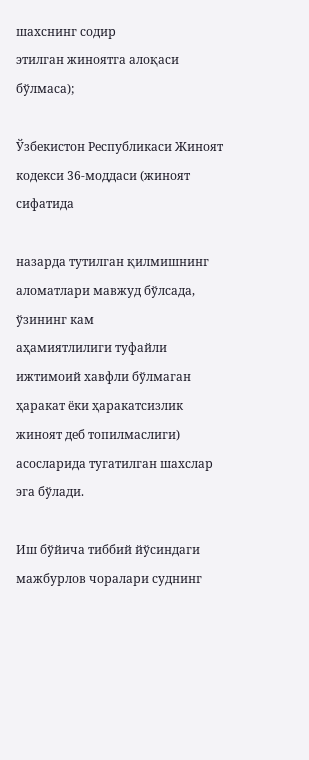шахснинг содир
этилган жиноятга алоқаси бўлмаса);

Ўзбекистон Республикаси Жиноят кодекси 36-моддаси (жиноят сифатида

назарда тутилган қилмишнинг аломатлари мавжуд бўлсада, ўзининг кам
аҳамиятлилиги туфайли ижтимоий хавфли бўлмаган ҳаракат ёки ҳаракатсизлик
жиноят деб топилмаслиги) асосларида тугатилган шахслар эга бўлади.

Иш бўйича тиббий йўсиндаги мажбурлов чоралари суднинг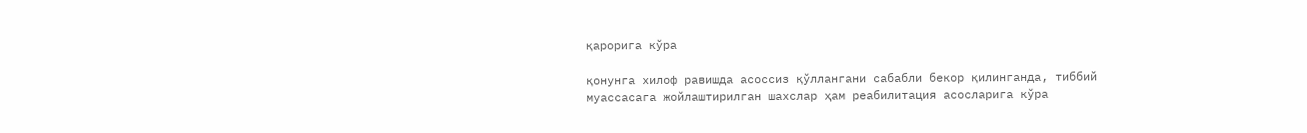қарорига кўра

қонунга хилоф равишда асоссиз қўллангани сабабли бекор қилинганда, тиббий
муассасага жойлаштирилган шахслар ҳам реабилитация асосларига кўра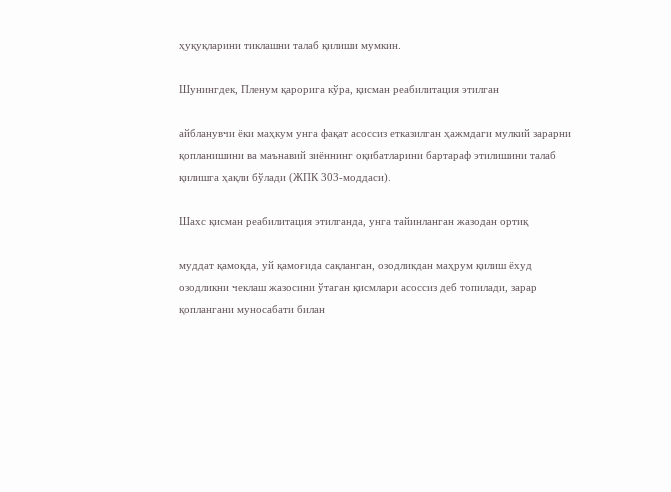ҳуқуқларини тиклашни талаб қилиши мумкин.

Шунингдек, Пленум қарорига кўра, қисман реабилитация этилган

айбланувчи ёки маҳкум унга фақат асоссиз етказилган ҳажмдаги мулкий зарарни
қопланишини ва маънавий зиённинг оқибатларини бартараф этилишини талаб
қилишга ҳақли бўлади (ЖПК 303-моддаси).

Шахс қисман реабилитация этилганда, унга тайинланган жазодан ортиқ

муддат қамоқда, уй қамоғида сақланган, озодликдан маҳрум қилиш ёхуд
озодликни чеклаш жазосини ўтаган қисмлари асоссиз деб топилади, зарар
қоплангани муносабати билан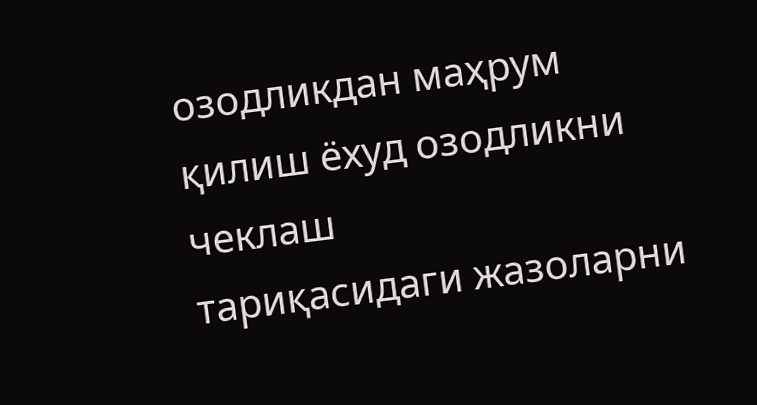озодликдан маҳрум қилиш ёхуд озодликни чеклаш
тариқасидаги жазоларни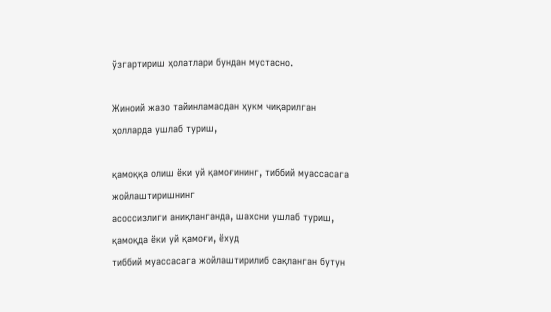ўзгартириш ҳолатлари бундан мустасно.

Жиноий жазо тайинламасдан ҳукм чиқарилган ҳолларда ушлаб туриш,

қамоққа олиш ёки уй қамоғининг, тиббий муассасага жойлаштиришнинг
асоссизлиги аниқланганда, шахсни ушлаб туриш, қамоқда ёки уй қамоғи, ёхуд
тиббий муассасага жойлаштирилиб сақланган бутун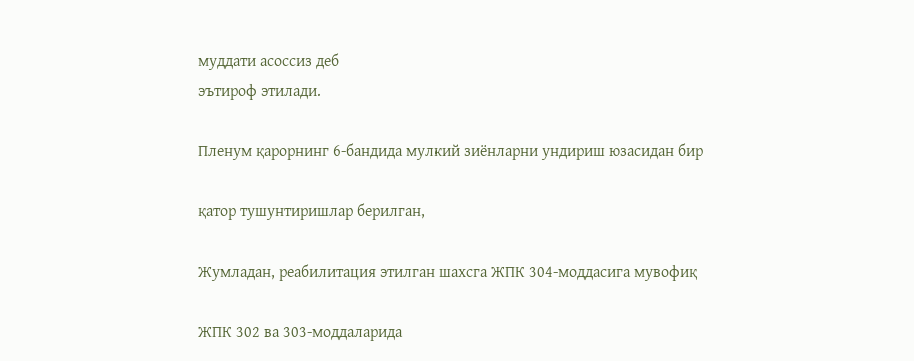муддати асоссиз деб
эътироф этилади.

Пленум қарорнинг 6-бандида мулкий зиёнларни ундириш юзасидан бир

қатор тушунтиришлар берилган,

Жумладан, реабилитация этилган шахсга ЖПК 304-моддасига мувофиқ

ЖПК 302 ва 303-моддаларида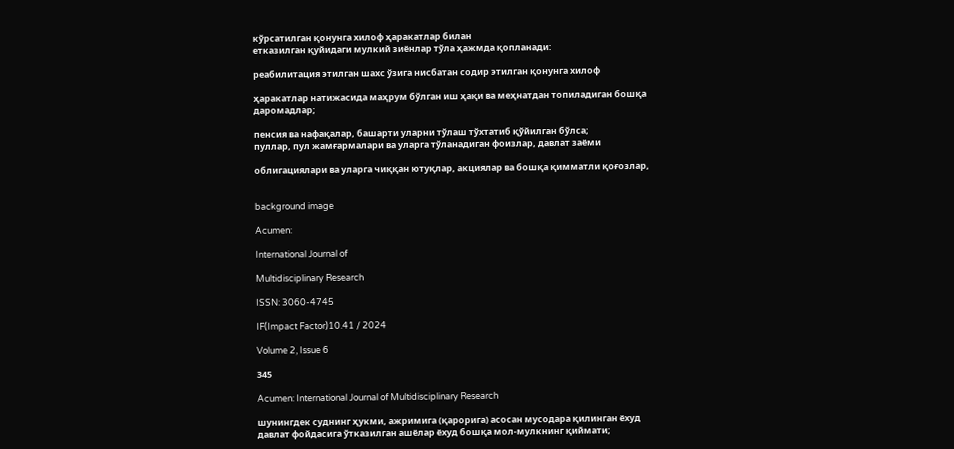кўрсатилган қонунга хилоф ҳаракатлар билан
етказилган қуйидаги мулкий зиёнлар тўла ҳажмда қопланади:

реабилитация этилган шахс ўзига нисбатан содир этилган қонунга хилоф

ҳаракатлар натижасида маҳрум бўлган иш ҳақи ва меҳнатдан топиладиган бошқа
даромадлар;

пенсия ва нафақалар, башарти уларни тўлаш тўхтатиб қўйилган бўлса;
пуллар, пул жамғармалари ва уларга тўланадиган фоизлар, давлат заёми

облигациялари ва уларга чиққан ютуқлар, акциялар ва бошқа қимматли қоғозлар,


background image

Acumen:

International Journal of

Multidisciplinary Research

ISSN: 3060-4745

IF(Impact Factor)10.41 / 2024

Volume 2, Issue 6

345

Acumen: International Journal of Multidisciplinary Research

шунингдек суднинг ҳукми, ажримига (қарорига) асосан мусодара қилинган ёхуд
давлат фойдасига ўтказилган ашёлар ёхуд бошқа мол-мулкнинг қиймати;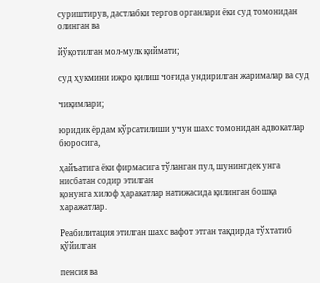суриштирув, дастлабки тергов органлари ёки суд томонидан олинган ва

йўқотилган мол-мулк қиймати;

суд ҳукмини ижро қилиш чоғида ундирилган жарималар ва суд

чиқимлари;

юридик ёрдам кўрсатилиши учун шахс томонидан адвокатлар бюросига,

ҳайъатига ёки фирмасига тўланган пул, шунингдек унга нисбатан содир этилган
қонунга хилоф ҳаракатлар натижасида қилинган бошқа харажатлар.

Реабилитация этилган шахс вафот этган тақдирда тўхтатиб қўйилган

пенсия ва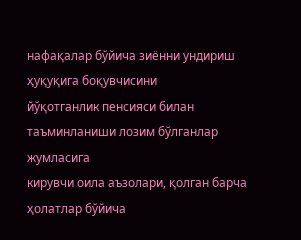нафақалар бўйича зиённи ундириш ҳуқуқига боқувчисини
йўқотганлик пенсияси билан таъминланиши лозим бўлганлар жумласига
кирувчи оила аъзолари, қолган барча ҳолатлар бўйича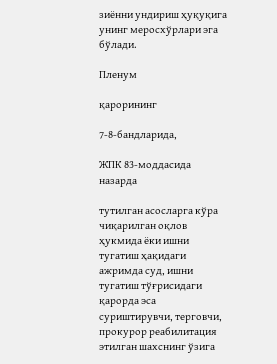зиённи ундириш ҳуқуқига
унинг меросхўрлари эга бўлади.

Пленум

қарорининг

7-8-бандларида,

ЖПК 83-моддасида назарда

тутилган асосларга кўра чиқарилган оқлов ҳукмида ёки ишни тугатиш ҳақидаги
ажримда суд, ишни тугатиш тўғрисидаги қарорда эса суриштирувчи, терговчи,
прокурор реабилитация этилган шахснинг ўзига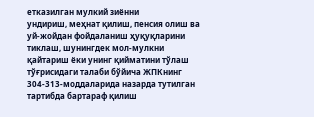етказилган мулкий зиённи
ундириш, меҳнат қилиш, пенсия олиш ва уй-жойдан фойдаланиш ҳуқуқларини
тиклаш, шунингдек мол-мулкни қайтариш ёки унинг қийматини тўлаш
тўғрисидаги талаби бўйича ЖПКнинг 304-313-моддаларида назарда тутилган
тартибда бартараф қилиш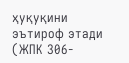ҳуқуқини эътироф этади (ЖПК 306-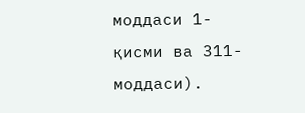моддаси 1-
қисми ва 311-моддаси).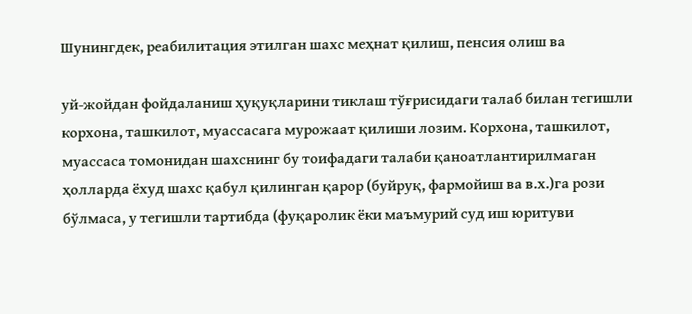Шунингдек, реабилитация этилган шахс меҳнат қилиш, пенсия олиш ва

уй-жойдан фойдаланиш ҳуқуқларини тиклаш тўғрисидаги талаб билан тегишли
корхона, ташкилот, муассасага мурожаат қилиши лозим. Корхона, ташкилот,
муассаса томонидан шахснинг бу тоифадаги талаби қаноатлантирилмаган
ҳолларда ёхуд шахс қабул қилинган қарор (буйруқ, фармойиш ва в.х.)га рози
бўлмаса, у тегишли тартибда (фуқаролик ёки маъмурий суд иш юритуви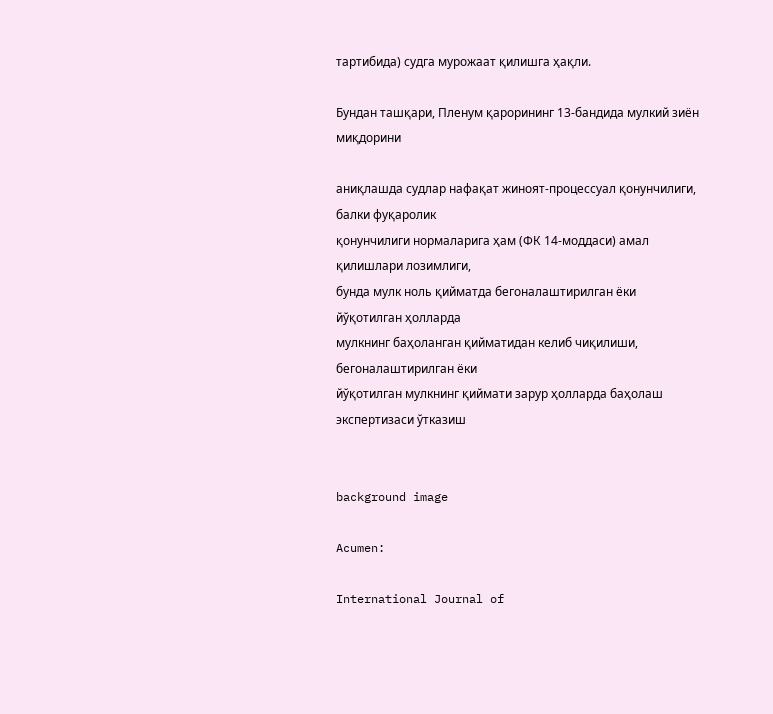тартибида) судга мурожаат қилишга ҳақли.

Бундан ташқари, Пленум қарорининг 13-бандида мулкий зиён миқдорини

аниқлашда судлар нафақат жиноят-процессуал қонунчилиги, балки фуқаролик
қонунчилиги нормаларига ҳам (ФК 14-моддаси) амал қилишлари лозимлиги,
бунда мулк ноль қийматда бегоналаштирилган ёки йўқотилган ҳолларда
мулкнинг баҳоланган қийматидан келиб чиқилиши, бегоналаштирилган ёки
йўқотилган мулкнинг қиймати зарур ҳолларда баҳолаш экспертизаси ўтказиш


background image

Acumen:

International Journal of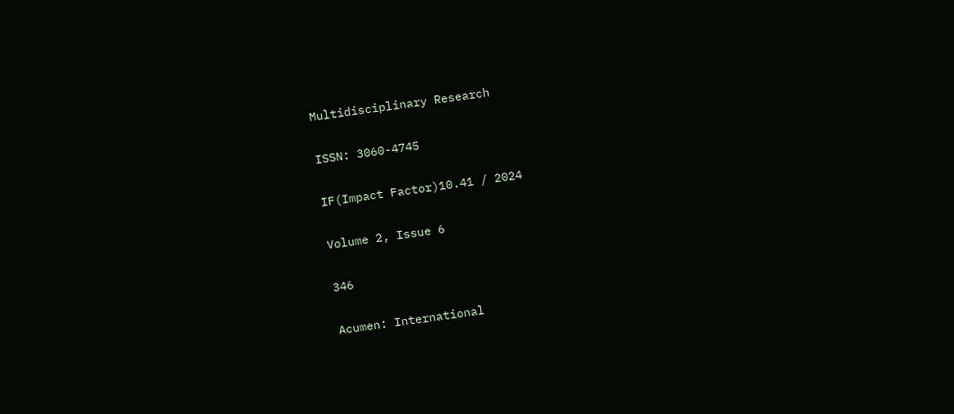Multidisciplinary Research

ISSN: 3060-4745

IF(Impact Factor)10.41 / 2024

Volume 2, Issue 6

346

Acumen: International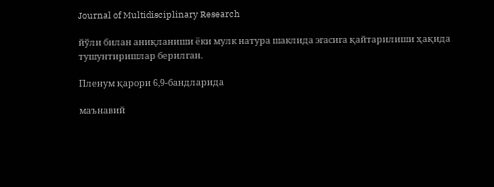Journal of Multidisciplinary Research

йўли билан аниқланиши ёки мулк натура шаклида эгасига қайтарилиши ҳақида
тушунтиришлар берилган.

Пленум қарори 6,9-бандларида

маънавий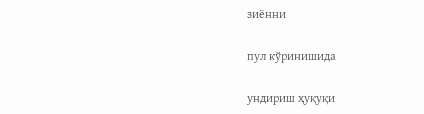зиённи

пул кўринишида

ундириш ҳуқуқи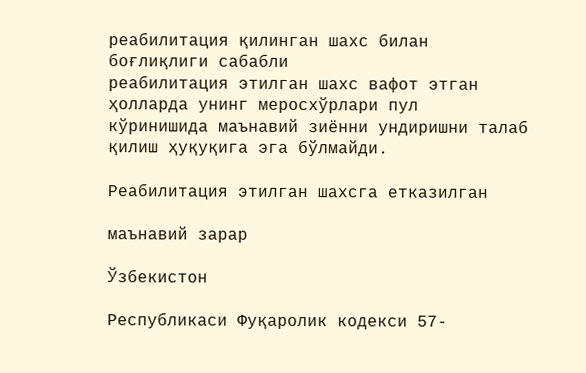реабилитация қилинган шахс билан боғлиқлиги сабабли
реабилитация этилган шахс вафот этган ҳолларда унинг меросхўрлари пул
кўринишида маънавий зиённи ундиришни талаб қилиш ҳуқуқига эга бўлмайди.

Реабилитация этилган шахсга етказилган

маънавий зарар

Ўзбекистон

Республикаси Фуқаролик кодекси 57-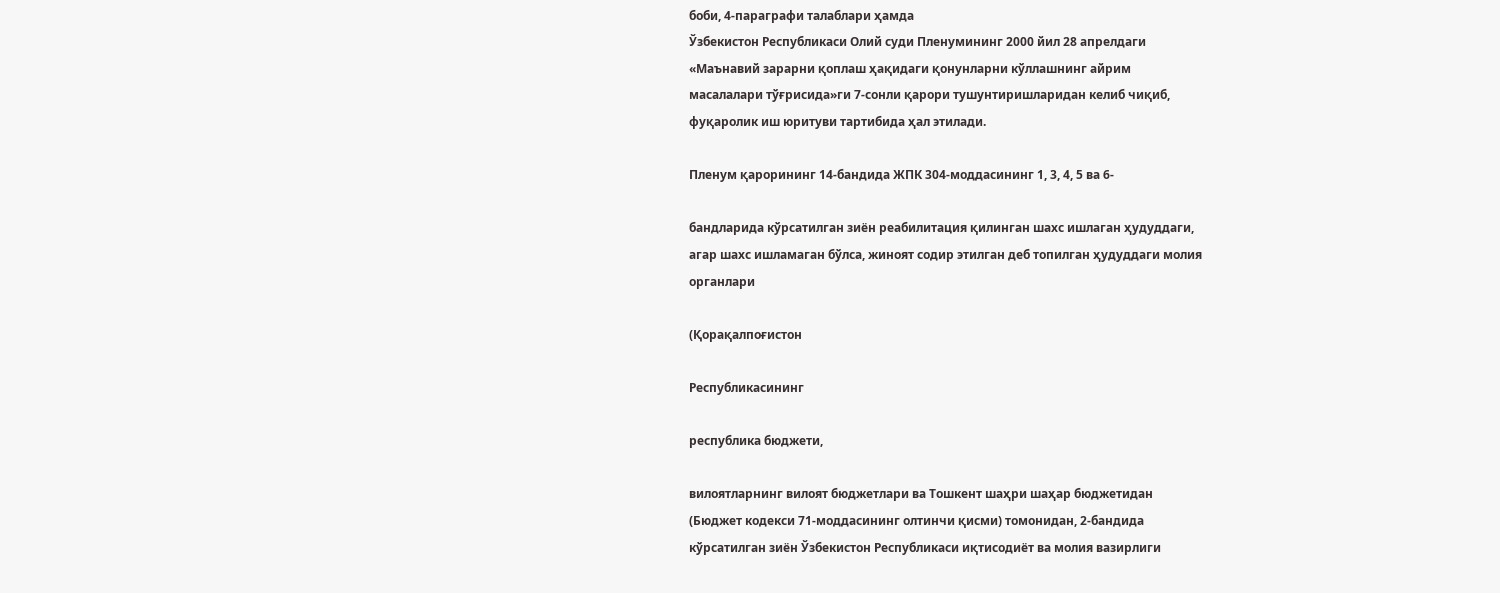боби, 4-параграфи талаблари ҳамда
Ўзбекистон Республикаси Олий суди Пленумининг 2000 йил 28 апрелдаги
«Маънавий зарарни қоплаш ҳақидаги қонунларни кўллашнинг айрим
масалалари тўғрисида»ги 7-сонли қарори тушунтиришларидан келиб чиқиб,
фуқаролик иш юритуви тартибида ҳал этилади.

Пленум қарорининг 14-бандида ЖПК 304-моддасининг 1, 3, 4, 5 ва 6-

бандларида кўрсатилган зиён реабилитация қилинган шахс ишлаган ҳудуддаги,
агар шахс ишламаган бўлса, жиноят содир этилган деб топилган ҳудуддаги молия
органлари

(Қорақалпоғистон

Республикасининг

республика бюджети,

вилоятларнинг вилоят бюджетлари ва Тошкент шаҳри шаҳар бюджетидан
(Бюджет кодекси 71-моддасининг олтинчи қисми) томонидан, 2-бандида
кўрсатилган зиён Ўзбекистон Республикаси иқтисодиёт ва молия вазирлиги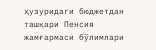ҳузуридаги бюджетдан ташқари Пенсия жамғармаси бўлимлари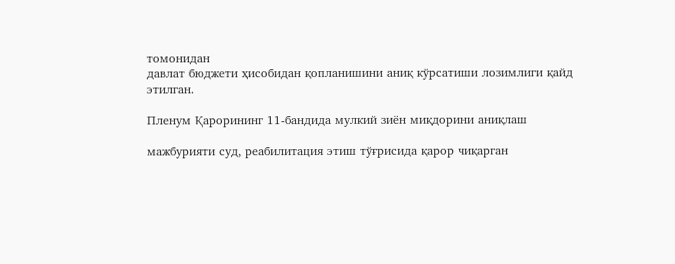томонидан
давлат бюджети ҳисобидан қопланишини аниқ кўрсатиши лозимлиги қайд
этилган.

Пленум Қарорининг 11-бандида мулкий зиён миқдорини аниқлаш

мажбурияти суд, реабилитация этиш тўғрисида қарор чиқарган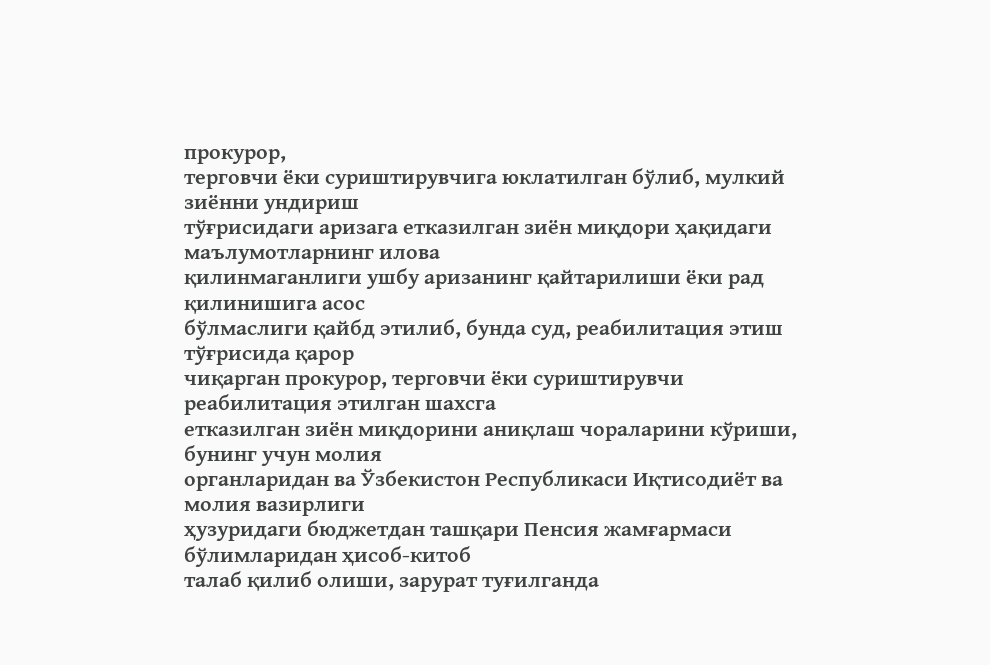прокурор,
терговчи ёки суриштирувчига юклатилган бўлиб, мулкий зиённи ундириш
тўғрисидаги аризага етказилган зиён миқдори ҳақидаги маълумотларнинг илова
қилинмаганлиги ушбу аризанинг қайтарилиши ёки рад қилинишига асос
бўлмаслиги қайбд этилиб, бунда суд, реабилитация этиш тўғрисида қарор
чиқарган прокурор, терговчи ёки суриштирувчи реабилитация этилган шахсга
етказилган зиён миқдорини аниқлаш чораларини кўриши, бунинг учун молия
органларидан ва Ўзбекистон Республикаси Иқтисодиёт ва молия вазирлиги
ҳузуридаги бюджетдан ташқари Пенсия жамғармаси бўлимларидан ҳисоб-китоб
талаб қилиб олиши, зарурат туғилганда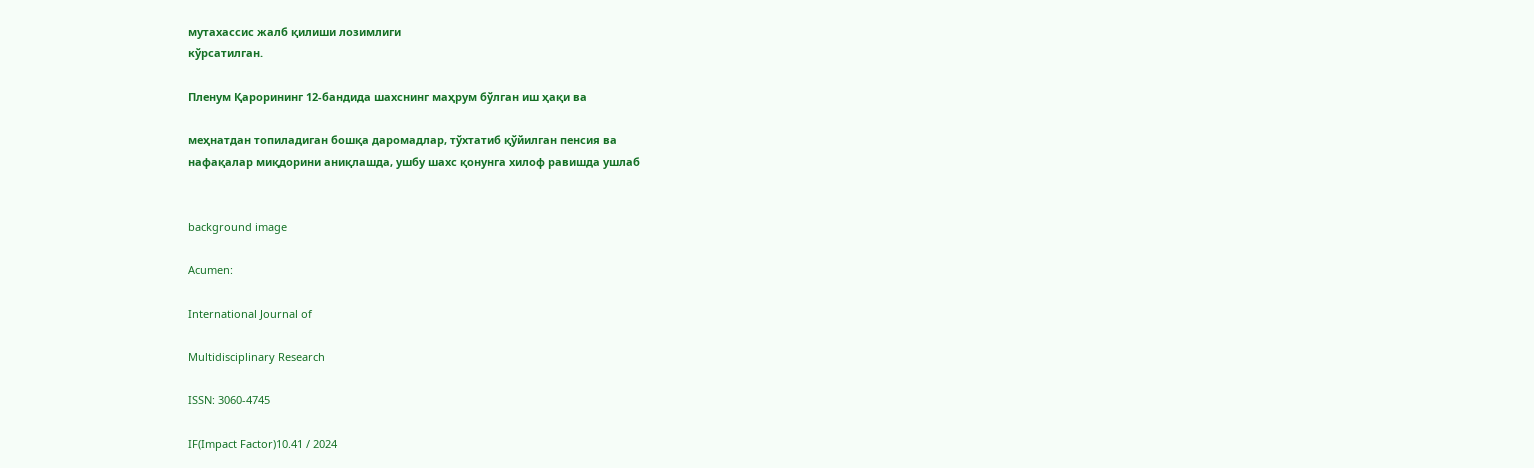мутахассис жалб қилиши лозимлиги
кўрсатилган.

Пленум Қарорининг 12-бандида шахснинг маҳрум бўлган иш ҳақи ва

меҳнатдан топиладиган бошқа даромадлар, тўхтатиб қўйилган пенсия ва
нафақалар миқдорини аниқлашда, ушбу шахс қонунга хилоф равишда ушлаб


background image

Acumen:

International Journal of

Multidisciplinary Research

ISSN: 3060-4745

IF(Impact Factor)10.41 / 2024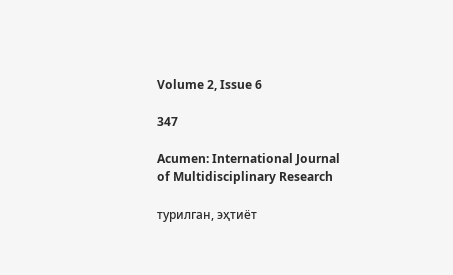Volume 2, Issue 6

347

Acumen: International Journal of Multidisciplinary Research

турилган, эҳтиёт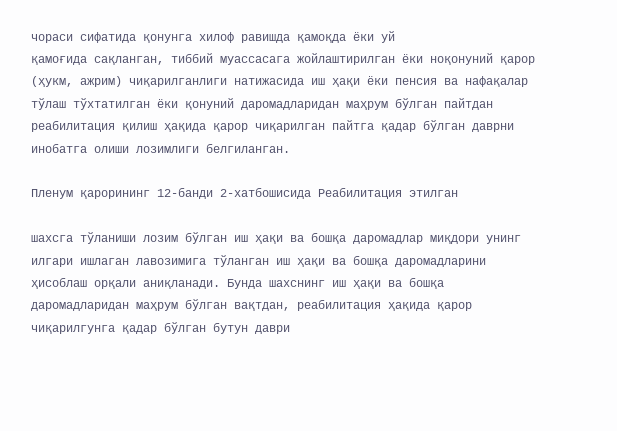чораси сифатида қонунга хилоф равишда қамоқда ёки уй
қамоғида сақланган, тиббий муассасага жойлаштирилган ёки ноқонуний қарор
(ҳукм, ажрим) чиқарилганлиги натижасида иш ҳақи ёки пенсия ва нафақалар
тўлаш тўхтатилган ёки қонуний даромадларидан маҳрум бўлган пайтдан
реабилитация қилиш ҳақида қарор чиқарилган пайтга қадар бўлган даврни
инобатга олиши лозимлиги белгиланган.

Пленум қарорининг 12-банди 2-хатбошисида Реабилитация этилган

шахсга тўланиши лозим бўлган иш ҳақи ва бошқа даромадлар миқдори унинг
илгари ишлаган лавозимига тўланган иш ҳақи ва бошқа даромадларини
ҳисоблаш орқали аниқланади. Бунда шахснинг иш ҳақи ва бошқа
даромадларидан маҳрум бўлган вақтдан, реабилитация ҳақида қарор
чиқарилгунга қадар бўлган бутун даври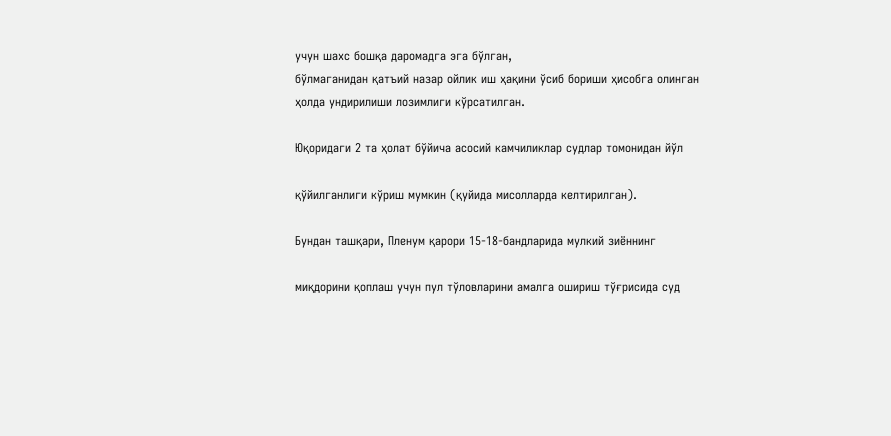учун шахс бошқа даромадга эга бўлган,
бўлмаганидан қатъий назар ойлик иш ҳақини ўсиб бориши ҳисобга олинган
ҳолда ундирилиши лозимлиги кўрсатилган.

Юқоридаги 2 та ҳолат бўйича асосий камчиликлар судлар томонидан йўл

қўйилганлиги кўриш мумкин (қуйида мисолларда келтирилган).

Бундан ташқари, Пленум қарори 15-18-бандларида мулкий зиённинг

миқдорини қоплаш учун пул тўловларини амалга ошириш тўғрисида суд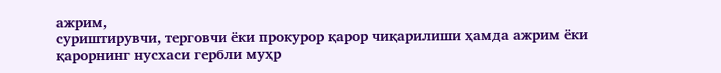ажрим,
суриштирувчи, терговчи ёки прокурор қарор чиқарилиши ҳамда ажрим ёки
қарорнинг нусхаси гербли муҳр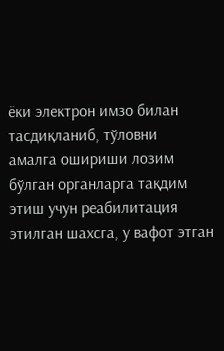ёки электрон имзо билан тасдиқланиб, тўловни
амалга ошириши лозим бўлган органларга тақдим этиш учун реабилитация
этилган шахсга, у вафот этган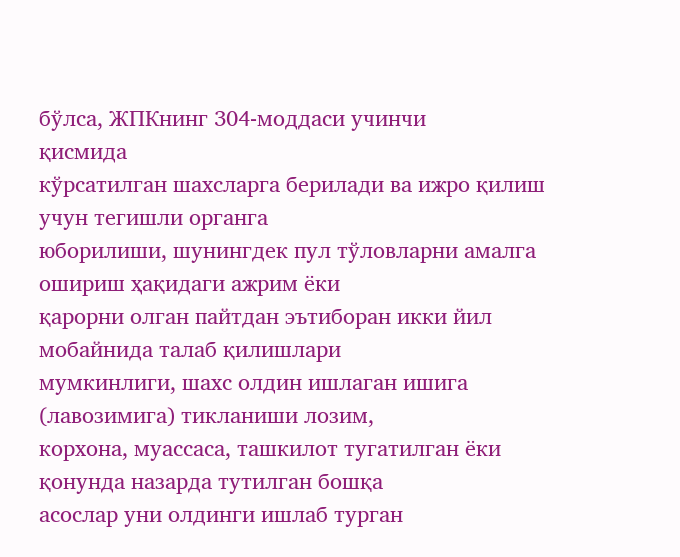бўлса, ЖПКнинг 304-моддаси учинчи
қисмида
кўрсатилган шахсларга берилади ва ижро қилиш учун тегишли органга
юборилиши, шунингдек пул тўловларни амалга ошириш ҳақидаги ажрим ёки
қарорни олган пайтдан эътиборан икки йил мобайнида талаб қилишлари
мумкинлиги, шахс олдин ишлаган ишига (лавозимига) тикланиши лозим,
корхона, муассаса, ташкилот тугатилган ёки қонунда назарда тутилган бошқа
асослар уни олдинги ишлаб турган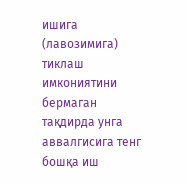ишига (лавозимига) тиклаш имкониятини
бермаган тақдирда унга аввалгисига тенг бошқа иш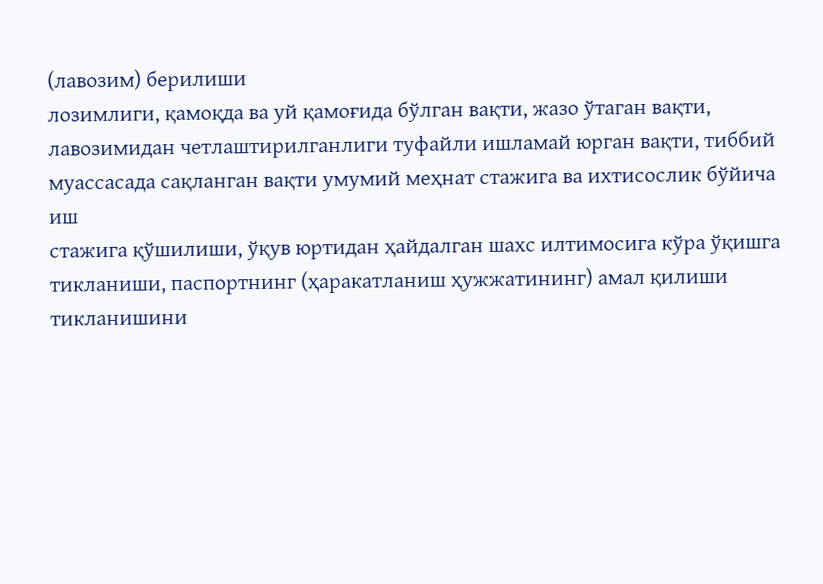(лавозим) берилиши
лозимлиги, қамоқда ва уй қамоғида бўлган вақти, жазо ўтаган вақти,
лавозимидан четлаштирилганлиги туфайли ишламай юрган вақти, тиббий
муассасада сақланган вақти умумий меҳнат стажига ва ихтисослик бўйича иш
стажига қўшилиши, ўқув юртидан ҳайдалган шахс илтимосига кўра ўқишга
тикланиши, паспортнинг (ҳаракатланиш ҳужжатининг) амал қилиши
тикланишини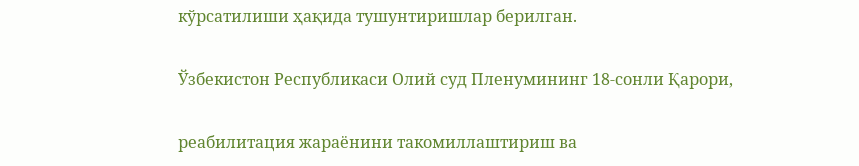кўрсатилиши ҳақида тушунтиришлар берилган.

Ўзбекистон Республикаси Олий суд Пленумининг 18-сонли Қарори,

реабилитация жараёнини такомиллаштириш ва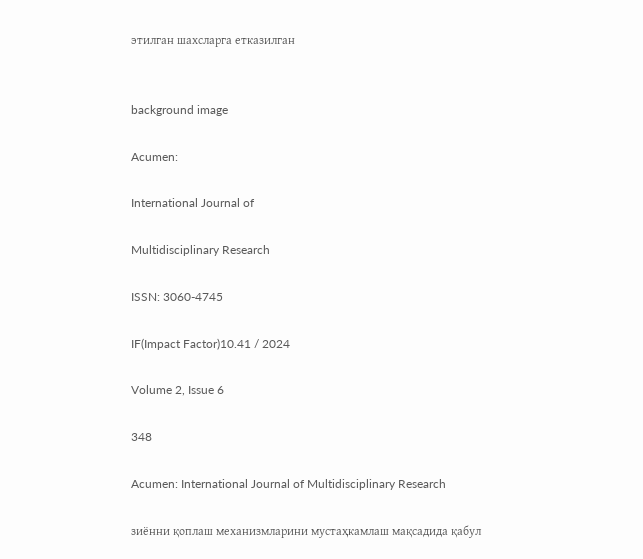этилган шахсларга етказилган


background image

Acumen:

International Journal of

Multidisciplinary Research

ISSN: 3060-4745

IF(Impact Factor)10.41 / 2024

Volume 2, Issue 6

348

Acumen: International Journal of Multidisciplinary Research

зиённи қоплаш механизмларини мустаҳкамлаш мақсадида қабул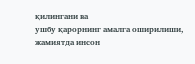қилингани ва
ушбу қарорнинг амалга оширилиши, жамиятда инсон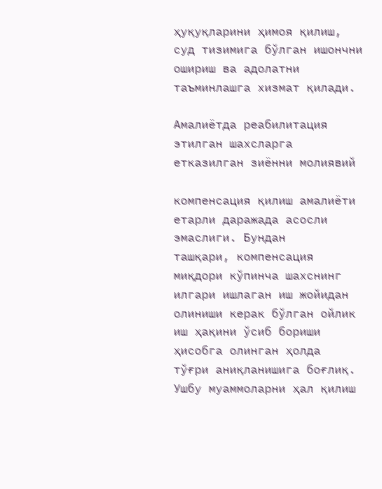ҳуқуқларини ҳимоя қилиш,
суд тизимига бўлган ишончни ошириш ва адолатни таъминлашга хизмат қилади.

Амалиётда реабилитация этилган шахсларга етказилган зиённи молиявий

компенсация қилиш амалиёти етарли даражада асосли эмаслиги. Бундан
ташқари, компенсация миқдори кўпинча шахснинг илгари ишлаган иш жойидан
олиниши керак бўлган ойлик иш ҳақини ўсиб бориши ҳисобга олинган ҳолда
тўғри аниқланишига боғлиқ. Ушбу муаммоларни ҳал қилиш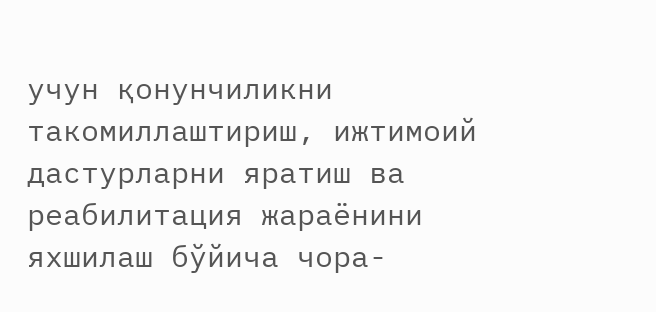учун қонунчиликни
такомиллаштириш, ижтимоий дастурларни яратиш ва реабилитация жараёнини
яхшилаш бўйича чора-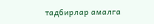тадбирлар амалга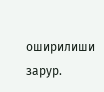оширилиши зарур.